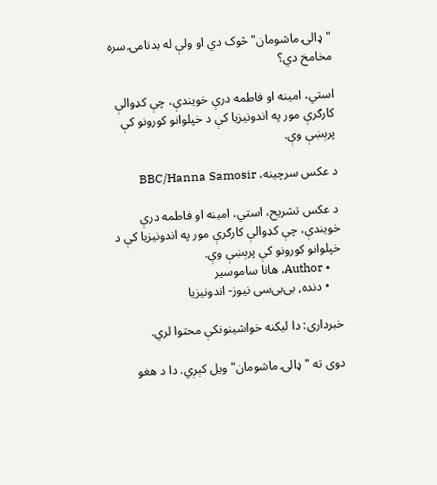"ډالۍ ماشومان" څوک دي او ولې له بدنامۍ سره مخامخ دي؟

استي، امینه او فاطمه درې خویندې، چې کډوالې کارګرې مور په اندونیزیا کې د خپلوانو کورونو کې پرېښې وې.

د عکس سرچینه، BBC/Hanna Samosir

د عکس تشریح، استي، امینه او فاطمه درې خویندې، چې کډوالې کارګرې مور په اندونیزیا کې د خپلوانو کورونو کې پرېښې وې.
    • Author, هانا ساموسیر
    • دنده, بی‌بی‌سی نیوز- اندونیزیا

خبرداری: دا لیکنه خواشینونکې محتوا لري.

دوی ته "ډالۍ ماشومان" ویل کېږي. دا د هغو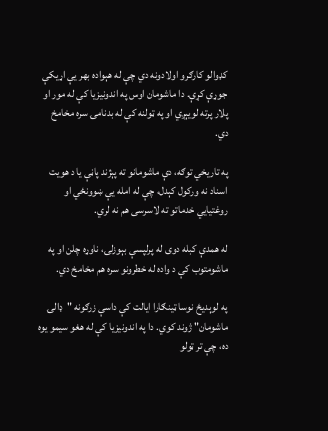کډوالو کارګرو اولادونه دي چې له هېواده بهر یې اړیکې جوړې کړې. دا ماشومان اوس په اندونیزیا کې له مور او پلار پرته لویېږي او په ټولنه کې له بدنامۍ سره مخامخ دي.

په تاریخي توګه، دې ماشومانو ته پېژند پاڼې یا د هویت اسناد نه ورکول کېدل، چې له امله یې ښوونځي او روغتیایي خدماتو ته لاسرسی هم نه لري.

له همدې کبله دوی له پرلپسې بېوزلۍ، ناوړه چلن او په ماشومتوب کې د واده له خطرونو سره هم مخامخ دي.

په لوېدیځ نوسا ټینګارا ایالت کې داسې زرګونه "ډالۍ ماشومان" ژوند کوي. دا په اندونیزیا کې له هغو سیمو یوه ده، چې تر ټولو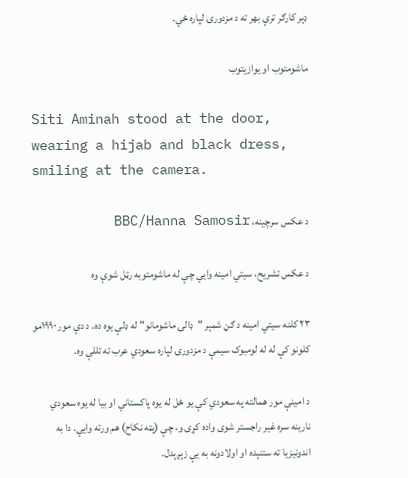ډېر کارګر ترې بهر ته د مزدورۍ لپاره ځي.

ماشومتوب او یوازیتوب

Siti Aminah stood at the door, wearing a hijab and black dress, smiling at the camera.

د عکس سرچینه، BBC/Hanna Samosir

د عکس تشریح، سیتي امینه وايي چې له ماشومتوبه رټل شوې وه

۲۳ کلنه سيتي امینه د ګڼ شمېر "ډالۍ ماشومانو" له ډلې یوه ده. د دې مور ۱۹۹۰مو کلونو کې له له لومبوک سیمې د مزدورۍ لپاره سعودي عرب ته تللې وه.

د امینې مور همالته په سعودي کې یو ځل له یوه پاکستاني او بیا له یوه سعودي نارینه سره غیر راجستر شوی واده کړی و، چې (پټه نکاح) هم ورته وايي. دا به اندونیزیا ته ستنېده او اولادونه به یې زېږېدل.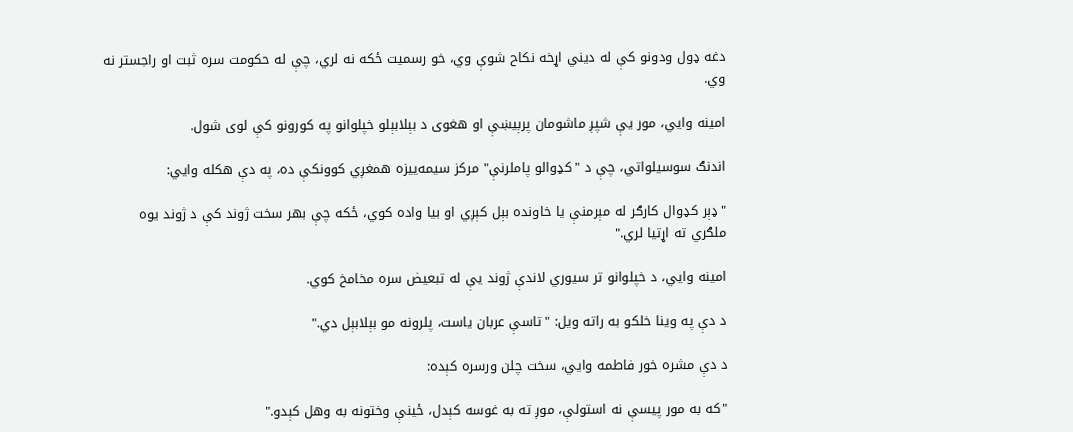دغه ډول ودونو کې له دیني اړخه نکاح شوې وي، خو رسمیت ځکه نه لري، چې له حکومت سره ثبت او راجستر نه وي.

امینه وایي، مور یې شپږ ماشومان پرېيښې او هغوی د بېلابېلو خپلوانو په کورونو کې لوی شول.

اندنګ سوسیلواتي، چې د "کډوالو پاملرنې" مرکز سیمه‌ییزه همغږي کوونکې ده، په دې هکله وایي:

"ډېر کډوال کارګر له مېرمنې یا خاونده بېل کېږي او بیا واده کوي، ځکه چې بهر سخت ژوند کې د ژوند یوه ملګري ته اړتیا لري."

امینه وایي، د خپلوانو تر سیوري لاندې ژوند یې له تبعیض سره مخامخ کوي.

د دې په وینا خلکو به راته ویل: "تاسې عربان یاست، پلرونه مو بېلابېل دي."

د دې مشره خور فاطمه وايي، سخت چلن ورسره کېده:

"که به مور پیسې نه استولې، موږ ته به غوسه کېدل، ځینې وختونه به وهل کېدو."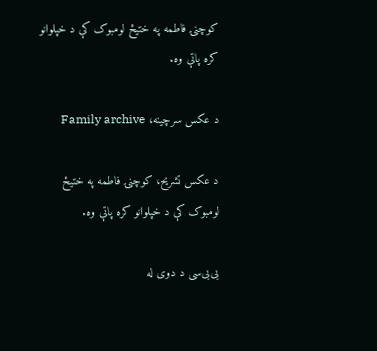کوچنۍ فاطمه په ختیځ لومبوک کې د خپلوانو کره پاتې وه.

د عکس سرچینه، Family archive

د عکس تشریح، کوچنۍ فاطمه په ختیځ لومبوک کې د خپلوانو کره پاتې وه.

بی‌بی‌سی د دوی له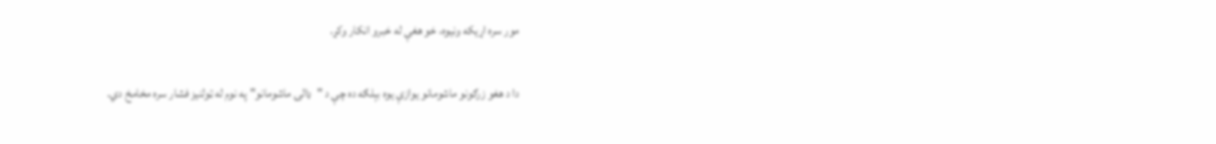مور سره اړیکه ونیوه، خو هغې له خبرو انکار وکړ.

دا د هغو زرګونو ماشومانو یوازې یوه بېلګه ده چې د "ډالۍ ماشومانو" په نوم له ټولنیز فشار سره مخامخ دي.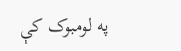په لومبوک کې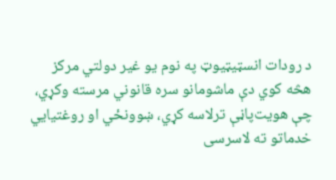د رودات انسټیټیوټ په نوم یو غیر دولتي مرکز هڅه کوي دې ماشومانو سره قانوني مرسته وکړي، چې هویت‌پاڼې ترلاسه کړي، ښوونځي او روغتیايي خدماتو ته لاسرسی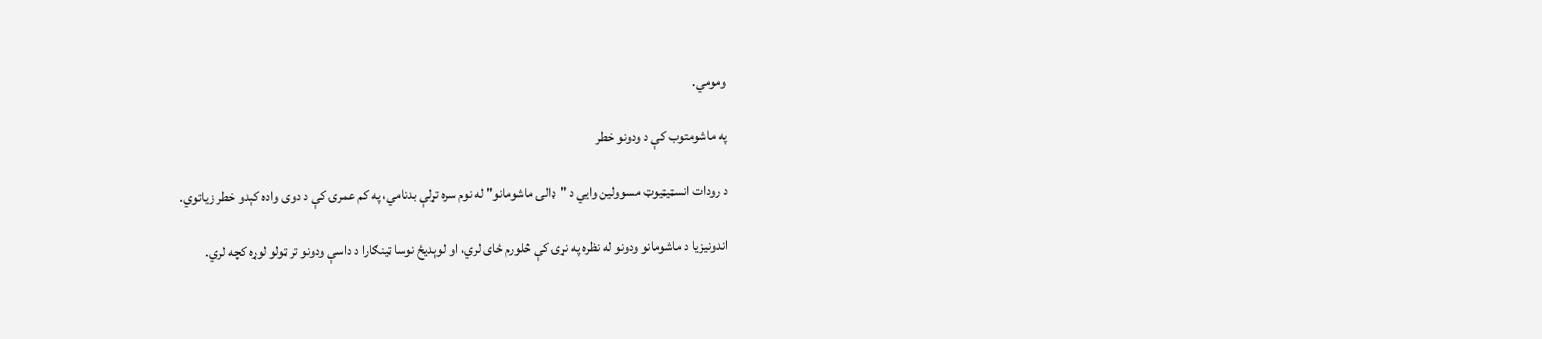ومومي.

په ماشومتوب کې د ودونو خطر

د رودات انسټیټیوټ مسوولین وایي د "ډالۍ ماشومانو" له نوم سره تړلې بدنامي، په کم عمرۍ کې د دوی واده کېدو خطر زیاتوي.

اندونیزیا د ماشومانو ودونو له نظره په نړۍ کې څلورم ځای لري، او لوېدیځ نوسا ټینګارا د داسې ودونو تر ټولو لوړه کچه لري.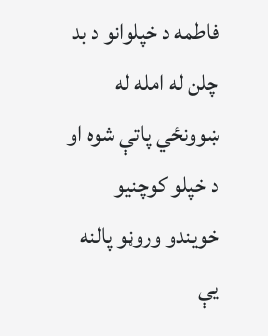فاطمه د خپلوانو د بد چلن له امله له ښوونځي پاتې شوه او د خپلو کوچنیو خویندو وروڼو پالنه یې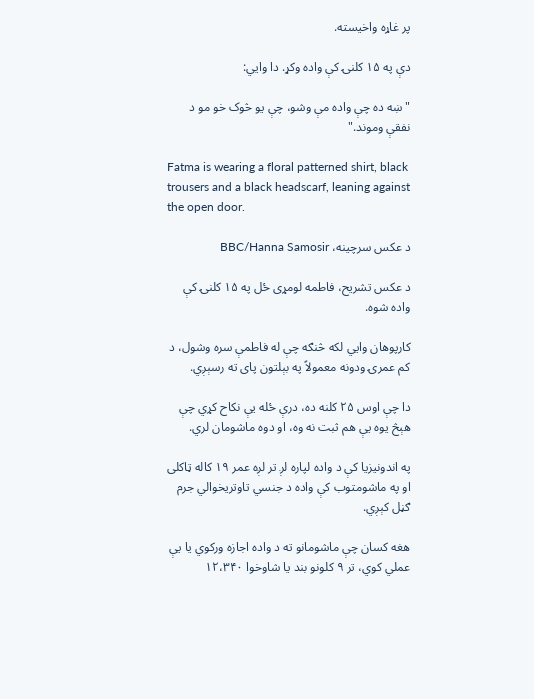پر غاړه واخیسته.

دې په ۱۵ کلنۍ کې واده وکړ. دا وایي:

"ښه ده چې واده مې وشو، چې یو څوک خو مو د نفقې وموند."

Fatma is wearing a floral patterned shirt, black trousers and a black headscarf, leaning against the open door.

د عکس سرچینه، BBC/Hanna Samosir

د عکس تشریح، فاطمه لومړی ځل په ۱۵ کلنۍ کې واده شوه.

کارپوهان وایي لکه څنګه چې له فاطمې سره وشول، د کم عمرۍ ودونه معمولاً په بېلتون پای ته رسېږي.

دا چې اوس ۲۵ کلنه ده، درې ځله یې نکاح کړي چې هېڅ یوه یې هم ثبت نه وه، او دوه ماشومان لري.

په اندونیزیا کې د واده لپاره لږ تر لږه عمر ۱۹ کاله ټاکلی او په ماشومتوب کې واده د جنسي تاوتریخوالي جرم ګڼل کېږي.

هغه کسان چې ماشومانو ته د واده اجازه ورکوي یا یې عملي کوي، تر ۹ کلونو بند یا شاوخوا ۱۲،۳۴۰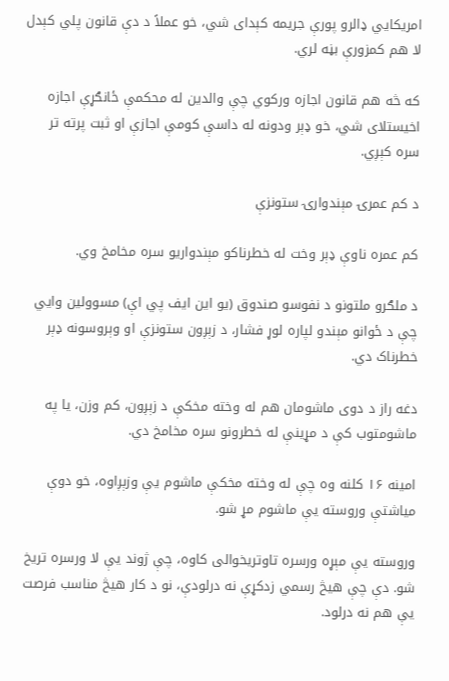امریکایي ډالرو پورې جریمه کېدای شي، خو عملاً د دې قانون پلي کېدل لا هم کمزورې بڼه لري.

که څه هم قانون اجازه ورکوي چې والدین له محکمې ځانګړې اجازه اخیستلای شي، خو ډېر ودونه له داسې کومې اجازې او ثبت پرته تر سره کېږي.

د کم عمرۍ مېندوارۍ ستونزې

کم عمره ناوې ډېر وخت له خطرناکو مېندواریو سره مخامخ وي.

د ملګرو ملتونو د نفوسو صندوق (یو این ایف پي اې) مسوولین وایي چې د ځوانو مېندو لپاره لوړ فشار، د زېږون ستونزې او وېروسونه ډېر خطرناک دي.

دغه راز د دوی ماشومان هم له وخته مخکې د زېږون، کم وزن، یا په ماشومتوب کې د مړینې له خطرونو سره مخامخ دي.

امینه ۱۶ کلنه وه چې له وخته مخکې ماشوم یې وزېږاوه، خو دوې میاشتې وروسته یې ماشوم مړ شو.

وروسته یې مېړه ورسره تاوتریخوالی کاوه، چې ژوند یې لا ورسره تریخ شو. دې چې هیڅ رسمي زدکړې نه درلودې، نو د کار هیڅ مناسب فرصت یې هم نه درلود.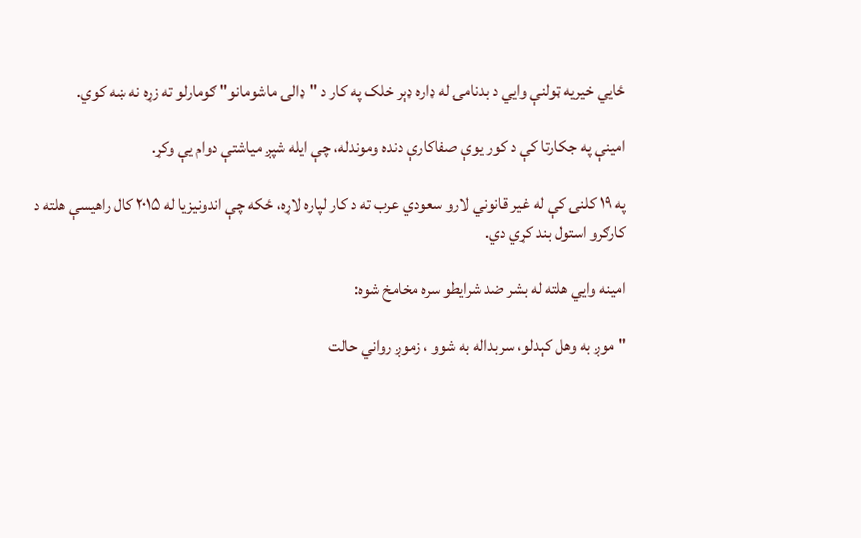ځایي خیریه ټولنې وایي د بدنامۍ له ډاره ډېر خلک په کار د "ډالۍ ماشومانو" ګومارلو ته زړه نه ښه کوي.

امینې په جکارتا کې د کور یوې صفاکارې دنده وموندله، چې ایله شپږ میاشتې دوام یې وکړ.

په ۱۹ کلنۍ کې له غیر قانوني لارو سعودي عرب ته د کار لپاره لاړه، ځکه چې اندونیزیا له ۲۰۱۵ کال راهیسې هلته د کارګرو استول بند کړي دي.

امینه وایي هلته له بشر ضد شرایطو سره مخامخ شوه:

"موږ به وهل کېدلو، سربداله به شوو ، زموږ رواني حالت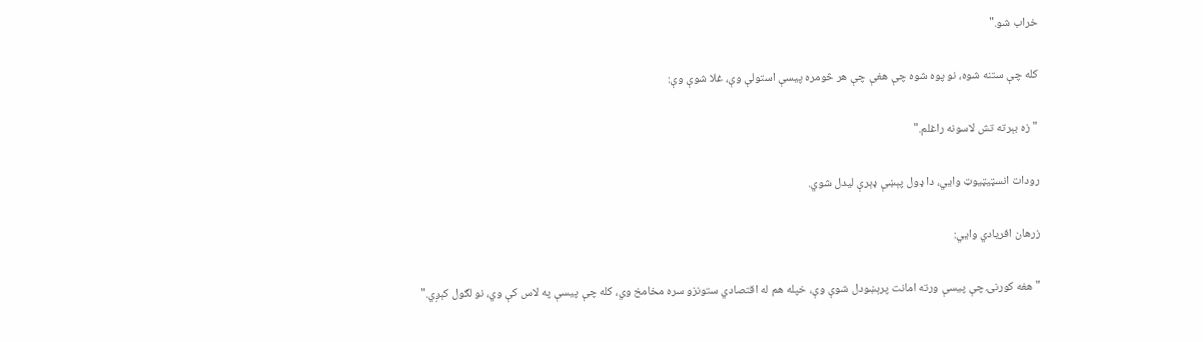خراب شو."

کله چې ستنه شوه، نو پوه شوه چې هغې چې هر څومره پیسې استولې وې، غلا شوې وې:

"زه بېرته تش لاسونه راغلم."

رودات انسټیټیوټ وایي، دا ډول پېښې ډېرې لیدل شوي.

زرهان افریادي وایي:

"هغه کورنۍ چې پیسې ورته امانت پرېښودل شوې وې، خپله هم له اقتصادي ستونزو سره مخامخ وي، کله چې پیسې په لاس کې وي، نو لګول کېږي."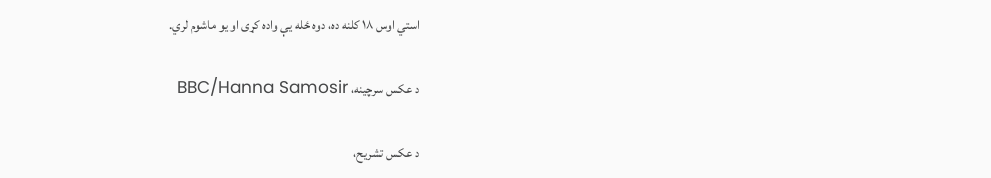استي اوس ۱۸ کلنه ده، دوه ځله یې واده کړی او یو ماشوم لري.

د عکس سرچینه، BBC/Hanna Samosir

د عکس تشریح،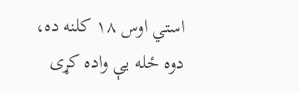استي اوس ۱۸ کلنه ده، دوه ځله یې واده کړی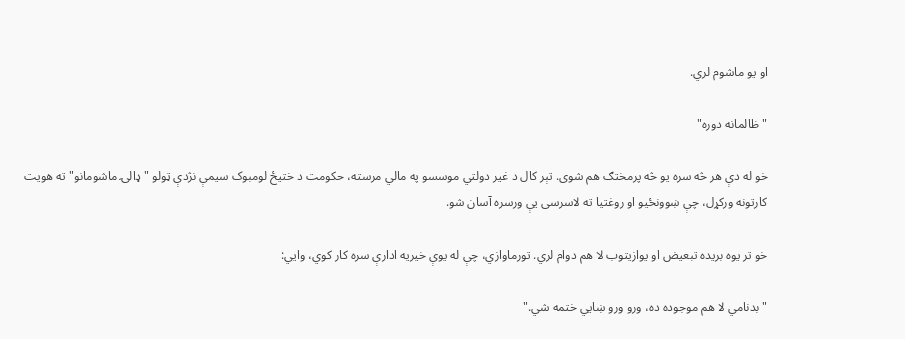او یو ماشوم لري.

"ظالمانه دوره"

خو له دې هر څه سره یو څه پرمختګ هم شوی. تېر کال د غیر دولتي موسسو په مالي مرسته، حکومت د ختیځ لومبوک سیمې نژدې ټولو "ډالۍ ماشومانو" ته هویت کارتونه ورکړل، چې ښوونځیو او روغتیا ته لاسرسی یې ورسره آسان شو.

خو تر یوه بریده تبعیض او یوازیتوب لا هم دوام لري. تورماوازي، چې له یوې خیریه ادارې سره کار کوي، وایي:

"بدنامي لا هم موجوده ده، ورو ورو ښايي ختمه شي."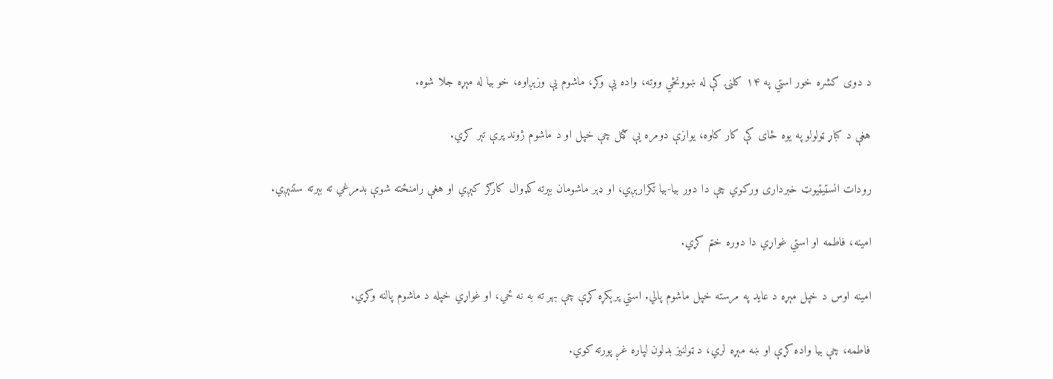د دوی کشره خور استي په ۱۴ کلنۍ کې له ښوونځي ووته، واده یې وکړ، ماشوم یې وزېږاوه، خو بیا له مېړه جلا شوه.

هغې د کباړ ټولولو په یوه ځای کې کار کاوه، یوازې دومره یې ګټل چې خپل او د ماشوم ژوند پرې تېر کړي.

رودات انسټیټیوټ خبرداری ورکوي چې دا دور بیا-بیا تکرارېږي، او ډېر ماشومان بېرته کډوال کارګر کېږي او هغې رامنځته شوې بدمرغي ته بېرته ستنېږي.

امینه، فاطمه او استي غواړي دا دوره ختم کړي.

امینه اوس د خپل مېړه د عاید په مرسته خپل ماشوم پالي. استي پرېکړه کړې چې بهر ته به نه ځي، او غواړي خپله د ماشوم پالنه وکړي.

فاطمه، چې بیا واده کړې او ښه مېړه لري، د ټولنیز بدلون لپاره غږ پورته کوي.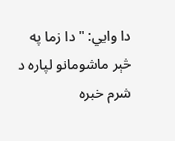دا وايي: "دا زما په څېر ماشومانو لپاره د شرم خبره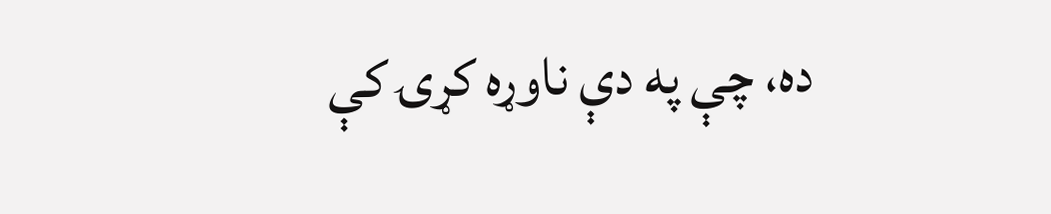ده، چې په دې ناوړه کړۍ کې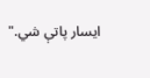ایسار پاتې شي."